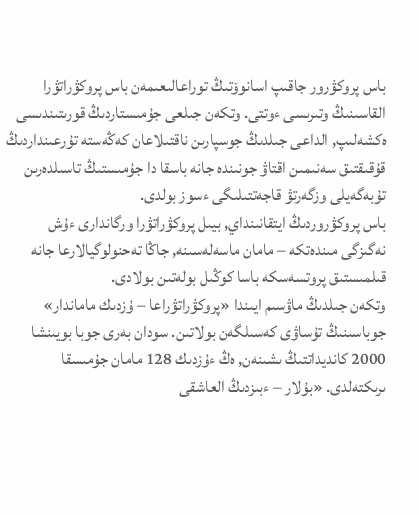باس پروكۋرور جاقىپ اسانوۆتىڭ توراعالىعىمەن باس پروكۋراتۋرا القاسىنىڭ وتىرىسى ءوتتى. وتكەن جىلعى جۇمىستاردىڭ قورىتىندىسى ەكشەلىپ, الداعى جىلدىڭ جوسپارىن ناقتىلاعان كەڭەستە تۇرعىنداردىڭ قۇقىقتىق سەنىمىن اقتاۋ جونىندە جانە باسقا دا جۇمىستىڭ تاسىلدەرىن تۇبەگەيلى وزگەرتۋ قاجەتتىلىگى ءسوز بولدى.
باس پروكۋروردىڭ ايتقانىنداي, بيىل پروكۋراتۋرا ورگاندارى ءۇش نەگىزگى مىندەتكە – مامان ماسەلەسىنە, جاڭا تەحنولوگيالارعا جانە قىلمىستىق پروتسەسكە باسا كوڭىل بولەتىن بولادى.
وتكەن جىلدىڭ ماۋسىم ايىندا «پروكۋراتۋراعا – ۇزدىك ماماندار» جوباسىنىڭ تۇساۋى كەسىلگەن بولاتىن. سودان بەرى جوبا بويىنشا 2000 كانديداتتىڭ ىشىنەن, ەڭ ءۇزدىك 128 مامان جۇمىسقا ىرىكتەلدى. «بۇلار – ءبىزدىڭ العاشقى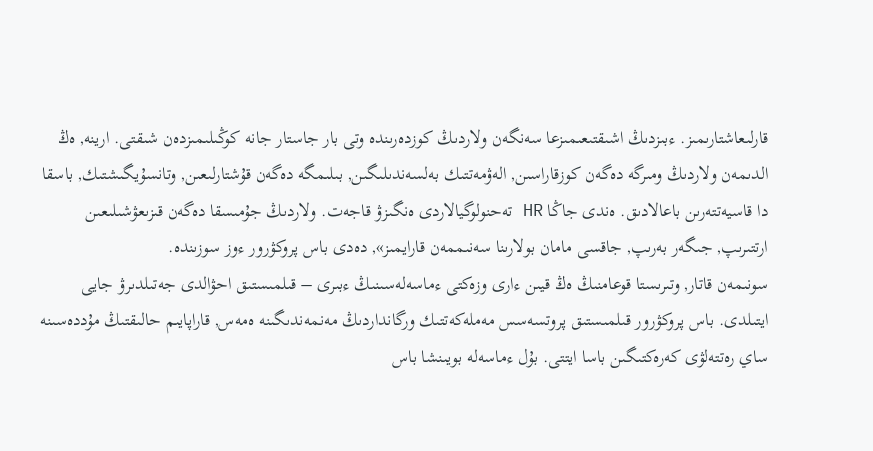قارلىعاشتارىمىز. ءبىزدىڭ اشىقتىعىمىزعا سەنگەن ولاردىڭ كوزدەرىندە وتى بار جاستار جانە كوڭىلىمىزدەن شىقتى. ارينە, ەڭ الدىمەن ولاردىڭ ومىرگە دەگەن كوزقاراسىن, الەۋمەتتىك بەلسەندىلىگىن, بىلىمگە دەگەن قۇشتارلىعىن, وتانسۇيگىشتىك, باسقا دا قاسيەتتەرىن باعالادىق. ەندى جاڭا HR تەحنولوگيالاردى ەنگىزۋ قاجەت. ولاردىڭ جۇمىسقا دەگەن قىزىعۋشىلىعىن ارتتىرىپ, جىگەر بەرىپ, جاقسى مامان بولارىنا سەنىممەن قارايمىز», دەدى باس پروكۋرور ءوز سوزىندە.
سونىمەن قاتار, وتىرىستا قوعامنىڭ ەڭ قيىن ءارى وزەكتى ءماسەلەسىنىڭ ءبىرى – قىلمىستىق احۋالدى جەتىلدىرۋ جايى ايتىلدى. باس پروكۋرور قىلمىستىق پروتسەسس مەملەكەتتىك ورگانداردىڭ مەنمەندىگىنە ەمەس, قاراپايىم حالىقتىڭ مۇددەسىنە ساي رەتتەلۋى كەرەكتىگىن باسا ايتتى. بۇل ءماسەلە بويىنشا باس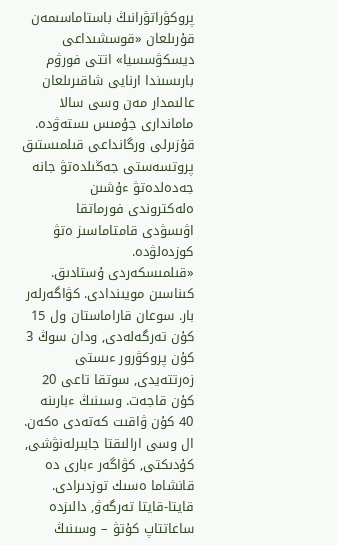پروكۋراتۋرانىڭ باستاماسىمەن قۇرىلعان «قوسشىداعى ديسكۋسسيا» اتتى فورۋم بارىسىندا ارنايى شاقىرىلعان عالىمدار مەن وسى سالا ماماندارى جۇمىس ىستەۋدە. قۇزىرلى ورگانداعى قىلمىستىق پروتسەستى جەڭىلدەتۋ جانە جەدەلدەتۋ ءۇشىن ەلەكتروندى فورماتقا اۋىسۋدى قامتاماسىز ەتۋ كوزدەلۋدە.
«قىلمىسكەردى ۇستادىق. كىناسىن مويىندادى. كۋاگەرلەر بار. سوعان قاراماستان ول 15 كۇن تەرگەلەدى, ودان سوڭ 3 كۇن پروكۋرور ءىستى زەرتتەيدى, سوتقا تاعى 20 كۇن قاجەت. وسىنىڭ ءبارىنە 40 كۇن ۋاقىت كەتەدى ەكەن. ال وسى ارالىقتا جابىرلەنۋشى, كۇدىكتى, كۋاگەر ءبارى دە قانشاما ەسىك توزدىرادى. قايتا-قايتا تەرگەۋ, دالىزدە ساعاتتاپ كۇتۋ – وسىنىڭ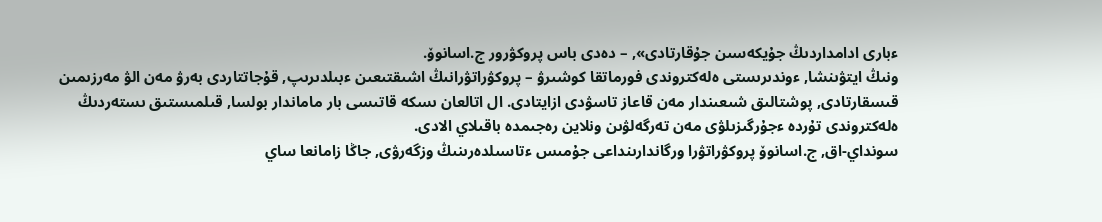ءبارى ادامداردىڭ جۇيكەسىن جۇقارتادى», – دەدى باس پروكۋرور ج.اسانوۆ.
ونىڭ ايتۋىنشا, ءوندىرىستى ەلەكتروندى فورماتقا كوشىرۋ – پروكۋراتۋرانىڭ اشىقتىعىن ءبىلدىرىپ, قۇجاتتاردى بەرۋ مەن الۋ مەرزىمىن قىسقارتادى, پوشتالىق شىعىندار مەن قاعاز تاسۋدى ازايتادى. ال اتالعان ىسكە قاتىسى بار ماماندار بولسا, قىلمىستىق ىستەردىڭ ەلەكتروندى تۇردە ءجۇرگىزىلۋى مەن تەرگەلۋىن ونلاين رەجىمدە باقىلاي الادى.
سونداي-اق, ج.اسانوۆ پروكۋراتۋرا ورگاندارىنداعى جۇمىس ءتاسىلدەرىنىڭ وزگەرۋى, جاڭا زامانعا ساي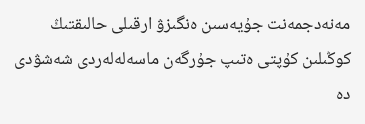مەنەدجمەنت جۇيەسىن ەنگىزۋ ارقىلى حالىقتىڭ كوڭىلىن كۇپتى ەتىپ جۇرگەن ماسەلەلەردى شەشۋدى دە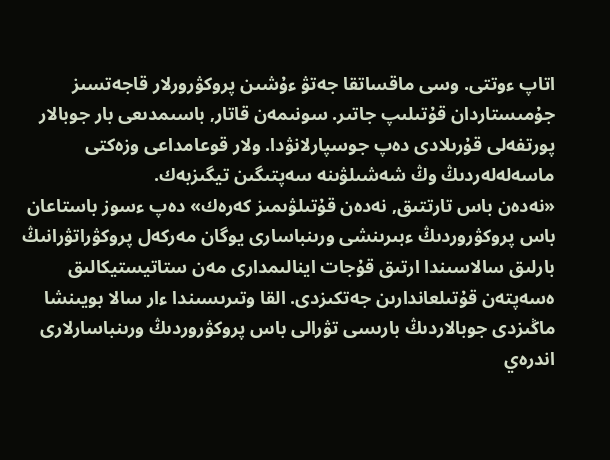اتاپ ءوتتى. وسى ماقساتقا جەتۋ ءۇشىن پروكۋرورلار قاجەتسىز جۇمىستاردان قۇتىلىپ جاتىر. سونىمەن قاتار, باسىمدىعى بار جوبالار پورتفەلى قۇرىلادى دەپ جوسپارلانۋدا. ولار قوعامداعى وزەكتى ماسەلەلەردىڭ وڭ شەشىلۋىنە سەپتىگىن تيگىزبەك.
«نەدەن باس تارتتىق, نەدەن قۇتىلۋىمىز كەرەك» دەپ ءسوز باستاعان باس پروكۋروردىڭ ءبىرىنشى ورىنباسارى يوگان مەركەل پروكۋراتۋرانىڭ بارلىق سالاسىندا ارتىق قۇجات اينالىمدارى مەن ستاتيستيكالىق ەسەپتەن قۇتىلعاندارىن جەتكىزدى. القا وتىرىسىندا ءار سالا بويىنشا ماڭىزدى جوبالاردىڭ بارىسى تۋرالى باس پروكۋروردىڭ ورىنباسارلارى اندرەي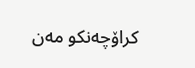كراۆچەنكو مەن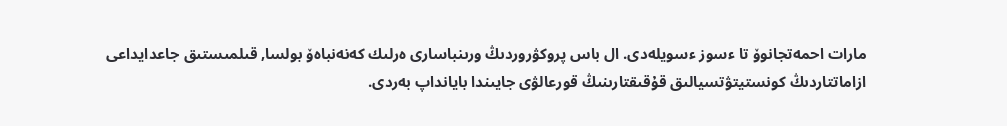مارات احمەتجانوۆ تا ءسوز ءسويلەدى. ال باس پروكۋروردىڭ ورىنباسارى ەرلىك كەنەنباەۆ بولسا, قىلمىستىق جاعدايداعى ازاماتتاردىڭ كونستيتۋتسيالىق قۇقىقتارىنىڭ قورعالۋى جايىندا بايانداپ بەردى.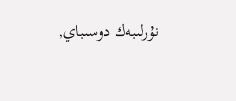نۇرلىبەك دوسىباي,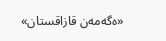«ەگەمەن قازاقستان»